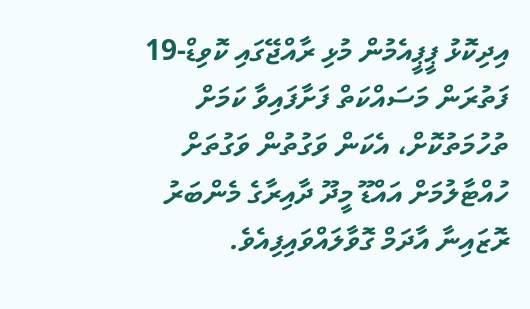އިދިކޮޅު ޕީޕީއެމުން މުޅި ރާއްޖޭގައި ކޮވިޑް-19 ފަތުރަން މަސައްކަތް ފަށާފައިވާ ކަމަށް ތުހުމަތުކޮށް، އެކަން ވަގުތުން ވަގުތަށް ހުއްޓާލުމަށް އައްޑޫ މީދޫ ދާއިރާގެ މެންބަރު ރޮޒައިނާ އާދަމް ގޮވާލައްވައިފިއެވެ.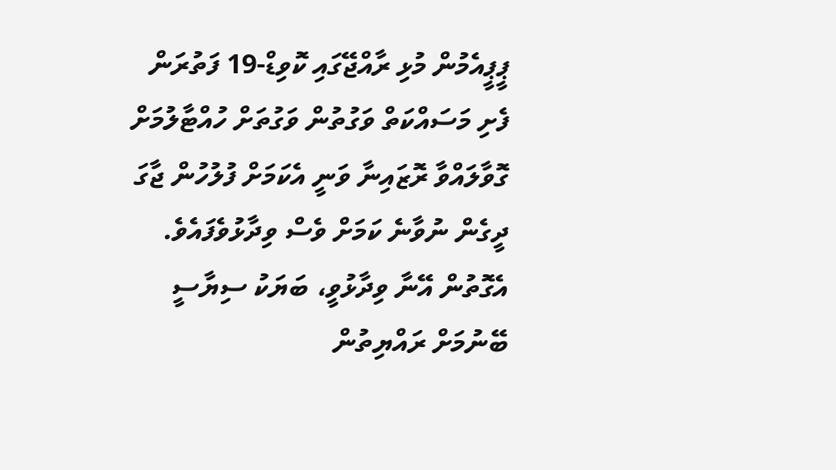ޕީޕީއެމުން މުޅި ރާއްޖޭގައި ކޮވިޑް-19 ފަތުރަން ފެށި މަސައްކަތް ވަގުތުން ވަގުތަށް ހުއްޓާލުމަށް ގޮވާލައްވާ ރޮޒައިނާ ވަނީ އެކަމަށް ފުލުހުން ޖާގަ ދީގެން ނުވާނެ ކަމަށް ވެސް ވިދާޅުވެފައެވެ. އެގޮތުން އޭނާ ވިދާޅުވީ، ބަޔަކު ސިޔާސީ ބޭނުމަށް ރައްޔިތުން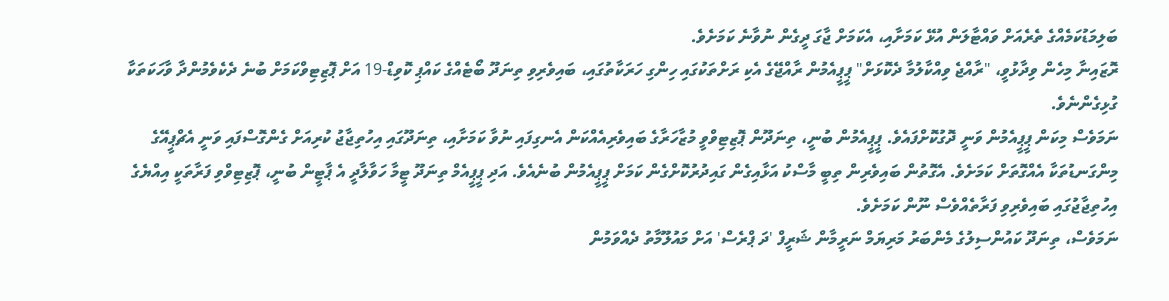ބަލިމަޑުކަމެއްގެ ތެރެއަށް ވައްޓާލަން އުޅޭ ކަމަށާއި، އެކަމަށް ޖާގަ ދީގެން ނުވާނެ ކަމަށެވެ.
ރޮޒައިނާ މިހެން ވިދާޅުވީ، "ރާއްޖެ ވިއްކާލުމާ ދެކޮޅަށް" ޕީޕީއެމުން ރާއްޖޭގެ އެކި ރަށްތަކުގައި ހިންގި ހަރަކާތުގައި، ބައިވެރިވި ތިނަދޫ ބޯޓެއްގެ ކައްޕި ކޮވިޑް-19 އަށް ޕޮޒިޓިވްކަމަށް ބުނެ ދެކެވެމުންދާ ވާހަކަތަކާ ގުޅިގެންނެވެ.
ނަމަވެސް މިކަން ޕީޕީއެމުން ވަނީ ދޮގުކޮށްފައެވެ. ޕީޕީއެމުން ބުނީ، ތިނަދޫން ޕޮޒިޓިވްވީ މުޒާހަރާގެ ބައިވެރިއެއްކަން އެނގިފައި ނުވާ ކަމަށާއި، ތިނަދޫގައި އިހުތިޖާޖު ކުރިއަށް ގެންގޮސްފައި ވަނީ އެޗްޕީއޭގެ މިންގަނޑުތަކާ އެއްގޮތަށް ކަމަށެވެ. އެގޮތުން ބައިވެރިން ތިބީ މާސްކު އަޅާއިގެން ގައިދުރުކޮށްގެން ކަމަށް ޕީޕީއެމުން ބުނެއެވެ. އަދި ޕީޕީއެމް ތިނަދޫ ޓީމާ ހަވާލާދީ އެ ޕާޓީން ބުނީ، ޕޮޒިޓިވްވި ފަރާތަކީ އިއްޔެގެ އިހުތިޖާޖުގައި ބައިވެރިވި ފަރާތެއްވެސް ނޫން ކަމަށެވެ.
ނަމަވެސް، ތިނަދޫ ކައުންސިލުގެ މެންބަރު މަރިޔަމް ނަރީމާން ޝަރީފް 'ދަ ޕްރެސް' އަށް މައުލޫމާތު ދެއްވަމުން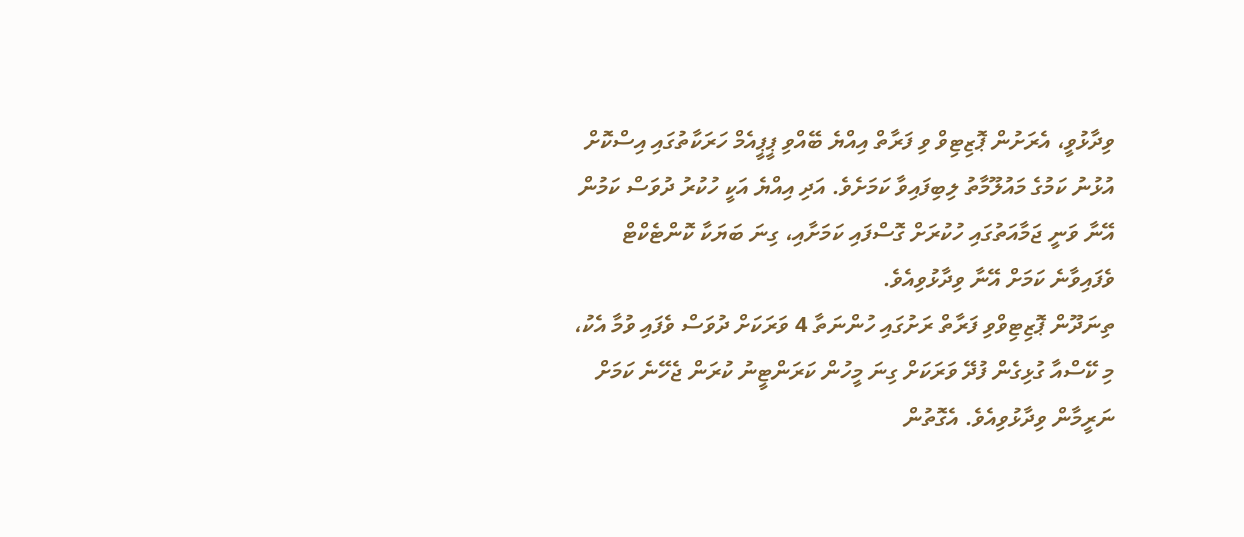ވިދާޅުވީ، އެރަށުން ޕޮޒިޓިވް ވި ފަރާތް އިއްޔެ ބޭއްވި ޕީޕީއެމް ހަރަކާތުގައި އިސްކޮށް އުޅުނު ކަމުގެ މައުލޫމާތު ލިބިފައިވާ ކަމަށެވެ. އަދި އިއްޔެ އަކީ ހުކުރު ދުވަސް ކަމުން އޭނާ ވަނީ ޖަމާއަތުގައި ހުކުރަށް ގޮސްފައި ކަމަށާއި، ގިނަ ބަޔަކާ ކޮންޓެކްޓް ވެފައިވާނެ ކަމަށް އޭނާ ވިދާޅުވިއެވެ.
ތިނަދޫން ޕޮޒިޓިވްވި ފަރާތް ރަށުގައި ހުންނަތާ 4 ވަރަކަށް ދުވަސް ވެފައި ވުމާ އެކު، މި ކޭސްއާ ގުޅިގެން ފުދޭ ވަރަކަށް ގިނަ މީހުން ކަރަންޓީނު ކުރަން ޖެހޭނެ ކަމަށް ނަރީމާން ވިދާޅުވިއެވެ. އެގޮތުން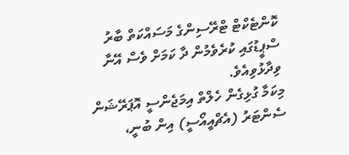ކޮންޓެކްޓް ޓްރޭސިންގެ މަސައްކަތް ބާރު ސްޕީޑުގައި ކުރެވެމުން ދާ ކަމަށް ވެސް އޭނާ ވިދާޅުވިއެވެ.
މިކަމާ ގުޅިގެން ހެލްތް އިމަޖެންސީ އޮޕަރޭޝަން ސެންޓަރު (އެޗްއީއޯސީ) އިން ބުނީ،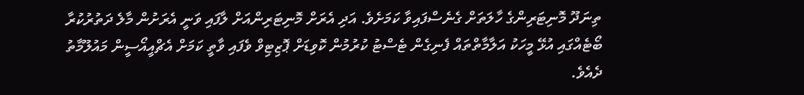ތިނަދޫ މޮނިޓަރިންގެ ހާލަތަށް ގެނެސްފައިވާ ކަމަށެވެ. އަދި އެރަށް މޮނިޓަރިންއަށް ލާފައި ވަނީ އެރަށުން މާލެ ދަތުރުކުރާ ބޯޓެއްގައި އުޅޭ މީހަކު އަލާމާތްތައް ފެނިގެން ޓެސްޓު ކުރުމުން ކޮވިޑަށް ޕޮޒިޓިވް ވެފައި ވާތީ ކަމަށް އެޗްއީއޯސީން މައުލޫމާތު ދެއެވެ.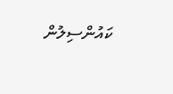ކައުންސިލުން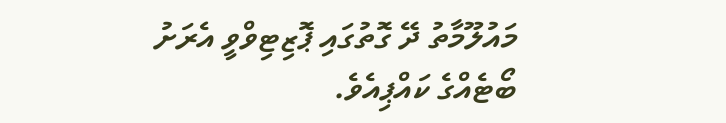މައުލޫމާތު ދޭ ގޮތުގައި ޕޮޒިޓިވްވީ އެރަށު ބޯޓެއްގެ ކައްޕިއެވެ.